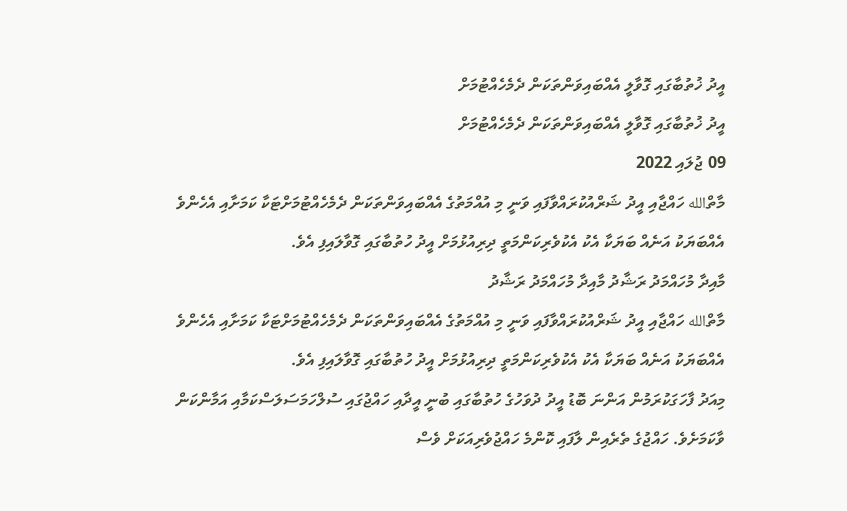އީދު ޚުތުބާގައި ގޮވާލީ އެއްބައިވަންތަކަން ދެމެހެއްޓުމަށް
އީދު ޚުތުބާގައި ގޮވާލީ އެއްބައިވަންތަކަން ދެމެހެއްޓުމަށް
09 ޖުލައި 2022
މާތްالله ހައްޖާއި އީދު ޝަރްއުކުރައްވާފައި ވަނީ މި އުއްމަތުގެ އެއްބައިވަންތަކަން ދެމެހެއްޓުމަށްޓަކާ ކަމަށާއި އެހެންވެ އެއްބަޔަކު އަނެއް ބަޔަކާ އެކު އެކުވެރިކަންމަތީ ދިރިއުޅުމަށް އީދު ހުތުބާގައި ގޮވާލައިފި އެވެ.
މާއިދާ މުހައްމަދު ރަޝާދު މާއިދާ މުހައްމަދު ރަޝާދު
މާތްالله ހައްޖާއި އީދު ޝަރްއުކުރައްވާފައި ވަނީ މި އުއްމަތުގެ އެއްބައިވަންތަކަން ދެމެހެއްޓުމަށްޓަކާ ކަމަށާއި އެހެންވެ އެއްބަޔަކު އަނެއް ބަޔަކާ އެކު އެކުވެރިކަންމަތީ ދިރިއުޅުމަށް އީދު ހުތުބާގައި ގޮވާލައިފި އެވެ.
މިއަދު ފާހަގަކުރަމުން އަންނަ ބޮޑު އީދު ދުވަހުގެ ހުތުބާގައި ބުނީ އީދާއި ހައްޖުގައި ސުލްހަމަސަލަސްކަމާއި އަމާންކަން ވާކަމަށެވެ. ހައްޖުގެ ތެރެއިން ލާފައި ކޮންމެ ހައްޖުވެރިއަކަށް ވެސް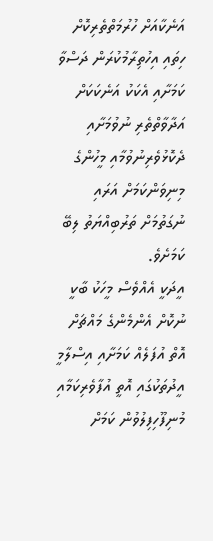އަނެކާއަށް ހުރުމަތްތެރިކޮށް ހިތައި އިހުތިރާމުކުރަން ދަސްވާ ކަމަށާއި އެކަކު އަނެކަކަށް އަދާވާތްތެރި ނުވުމަށާއި ދެކޮޅުވެރިނުވުމާއި މީހުންގެ މިނިވަންކަމަށް އަރައި ނުގަތުމަށް ތަރުބިއްޔަތު ލިބޭ ކަމަށެވެ.
އީދަކީ އެއްވެސް މީހަކު ބާކީ ނުކޮށް އެންމެންގެ މައްޗަށް އޮތް އުފަލެއް ކަމަށާއި އިސްލާމީ އީދުތަކުގައި އޮތީ އުފާވެރިކަމާއި މުނިފޫހިފިލުވުން ކަމަށް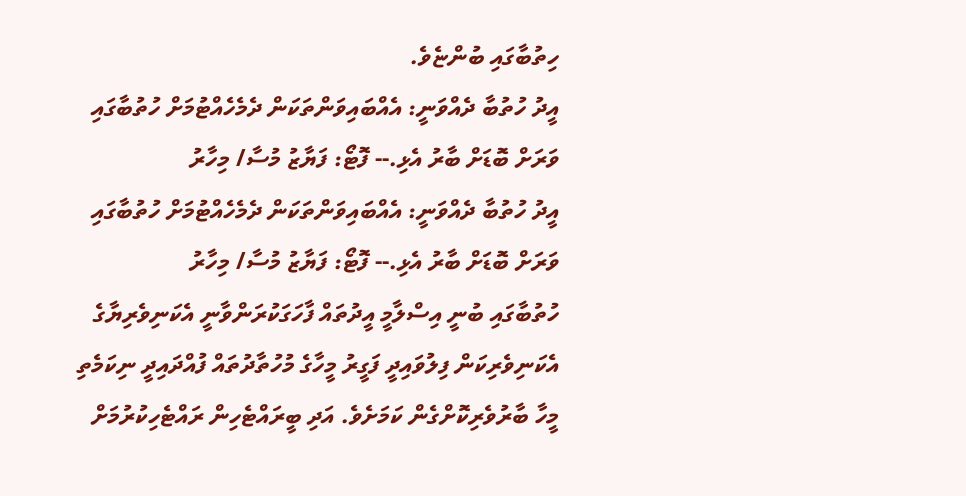ހިތުބާގައި ބުންޏެވެ.
އީދު ހުތުބާ ދެއްވަނީ: އެއްބައިވަންތަކަން ދެމެހެއްޓުމަށް ހުތުބާގައި ވަރަށް ބޮޑަށް ބާރު އެޅި.-- ފޮޓޯ: ފަޔާޒު މުސާ/ މިހާރު
އީދު ހުތުބާ ދެއްވަނީ: އެއްބައިވަންތަކަން ދެމެހެއްޓުމަށް ހުތުބާގައި ވަރަށް ބޮޑަށް ބާރު އެޅި.-- ފޮޓޯ: ފަޔާޒު މުސާ/ މިހާރު
ހުތުބާގައި ބުނީ އިސްލާމީ އީދުތައް ފާހަގަކުރަންވާނީ އެކަނިވެރިޔާގެ އެކަނިވެރިކަން ފިލުވައިދީ ފަގީރު މީހާގެ މުހުތާދުތައް ފުއްދައިދީ ނިކަމެތި މީހާ ބާރުވެރިކޮށްގެން ކަމަށެވެ. އަދި ބީރައްޓެހިން ރައްޓެހިކުރުމަށް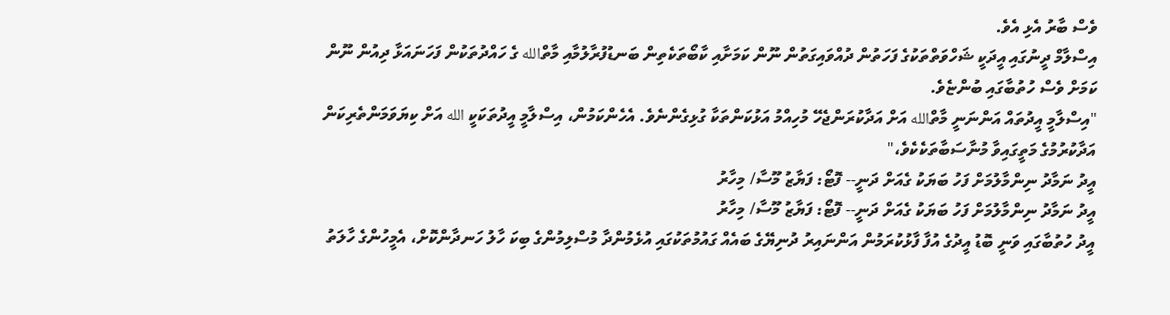ވެސް ބާރު އެޅި އެވެ.
އިސްލާމް ދީނުގައި އީދަކީ ޝަހްވަތްތަކުގެ ފަހަތުން ދުއްވައިގަތުން ނޫން ކަމަށާއި ކާބޯތަކެތިން ބަނޑުފުރާލުމާއި މާތްالله ގެ ހައްދުތަކުން ފަހަނައަޅާ ދިއުން ނޫން ކަމަށް ވެސް ހުތުބާގައި ބުންޏެވެ.
"އިސްލާމީ އީދުތައް އަންނަނީ މާތްالله އަށް އަދާކުރަންޖެހޭ މުހިއްމު އަޅުކަންތަކާ ގުޅިގެންނެވެ. އެހެންކަމުން، އިސްލާމީ އީދުތަކަކީ الله އަށް ކިޔަވަމަންތެރިކަން އަދާކުރުމުގެ މަތީގައިވާ މުނާސަބާތަކެކެވެ،"
އީދު ނަމާދު ނިންމާލުމަށް ފަހު ބަޔަކު ގެއަށް ދަނީ-- ފޮޓޯ: ފަޔާޒު މޫސާ/ މިހާރު
އީދު ނަމާދު ނިންމާލުމަށް ފަހު ބަޔަކު ގެއަށް ދަނީ-- ފޮޓޯ: ފަޔާޒު މޫސާ/ މިހާރު
އީދު ހުތުބާގައި ވަނީ ބޮޑު އީދުގެ އުފާ ފާޅުކުރަމުން އަންނައިރު ދުނިޔޭގެ ބައެއް ގައުމުތަކުގައި އުޅެމުންދާ މުސްލިމުންގެ ބިކަ ހާލު ހަނދާންކޮށް، އެމީހުންގެ ހާލަތު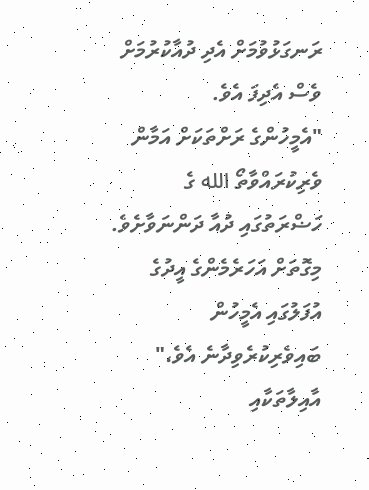ރަނގަޅުވުމަށް އެދި ދުއާކުރުމަށް ވެސް އެދިފަ އެވެ.
"އެމީހުންގެ ރަށްތަކަށް އަމާން ވެރިކުރައްވާތޯ الله ގެ ހަޟްރަތުގައި ދުއާ ދަންނަވާށެވެ. މިގޮތަށް އަހަރެމެންގެ އީދުގެ އުފަލުގައި އެމީހުން ބައިވެރިކުރެވިދާނެ އެވެ،"
އާއިލާތަކާއި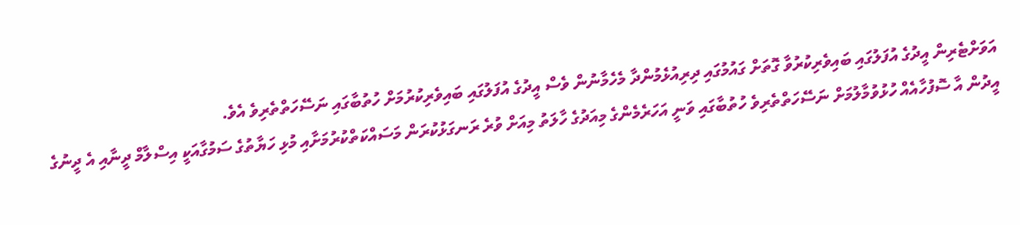އަވަށްޓެރިން އީދުގެ އުފަލުގައި ބައިވެރިކުރުވާ ގޮތަށް ގައުމުގައި ދިރިއުޅެމުންދާ މެހެމާނުން ވެސް އީދުގެ އުފަލުގައި ބައިވެރިކުރުމަށް ހުތުބާގައި ނަސޭހަތްތެރިވެ އެވެ.
އީދުން އާ ސޮފުހާއެއް ހުޅުވުމާލުމަށް ނަސޭހަތްތެރިވެ ހުތުބާގައި ވަނީ އަހަރެމެންގެ މިއަދުގެ ހާލަތު މިއަށް ވުރެ ރަނގަޅުކުރަން މަސައްކަތްކުރުމަށާއި މުޅި ހަޔާތުގެ ސަމުގާއަކީ އިސްލާމް ދީނާއި އެ ދީނުގެ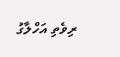ރިވެތި އަހްލާގު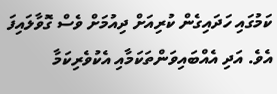ކަމުގައި ހަދައިގެން ކުރިއަށް ދިއުމަށް ވެސް ގޮވާލައިފަ އެވެ. އަދި އެއްބައިވަންތަކަމާއި އެކުވެރިކަމާ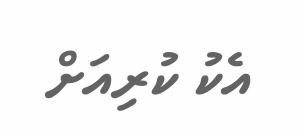އެކު ކުރިއަށް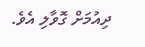ދިއުމަށް ގޮވާލި އެވެ.